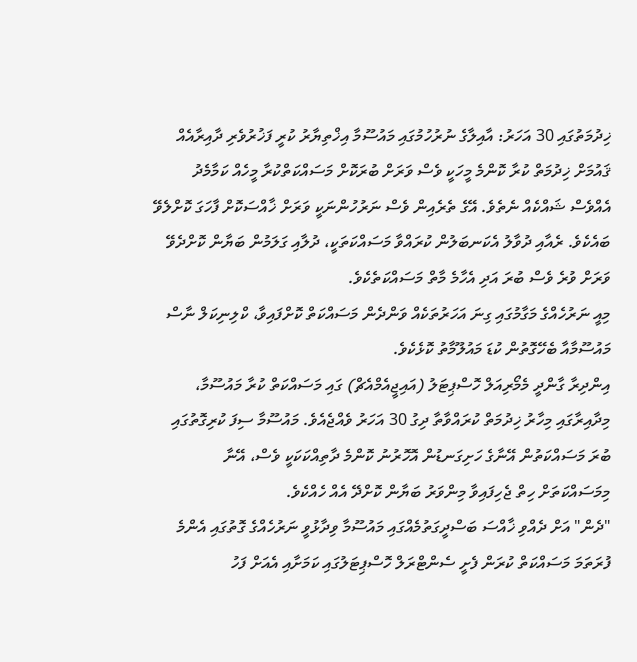ޚިދުމަތުގައި 30 އަހަރު: އާއިލާގެ ނުރުހުމުގައި މައުސޫމާ އިޚްތިޔާރު ކުރީ ފަޚުރުވެރި ދާއިރާއެއް
ޤައުމަށް ޚިދުމަތް ކުރާ ކޮންމެ މީހަކީ ވެސް ވަރަށް ބުރަކޮށް މަސައްކަތްކުރާ މީހެއް ކަމާމެދު އެއްވެސް ޝައްކެއް ނެތެވެ. އޭގެ ތެރެއިން ވެސް ނަރުހުންނަކީ ވަރަށް ޚާއްސަކޮށް ފާހަގަ ކޮށްލެވޭ ބައެކެވެ. ރެއާއި ދުވާލު އެކަނބަލުން ކުރައްވާ މަސައްކަތަކީ، ދުލާއި ގަލަމުން ބަޔާން ކޮށްދެވޭ ވަރަށް ވުރެ ވެސް ބުރަ އަދި އެހާމެ މާތް މަސައްކަތެކެވެ.
މިއީ ނަރުހެއްގެ މަގާމުގައި ގިނަ އަހަރުތަކެއް ވަންދެން މަސައްކަތް ކޮށްފައިވާ، ކްލިނިކަލް ނާސް މައުސޫމާއާ ބެހޭގޮތުން ކުޑަ މައުލޫމާތު ކޮޅެކެވެ.
އިންދިރާ ގާންދީ މެމޯރިއަލް ހޮސްޕިޓަލު (އައިޖީއެމްއެޗް) ގައި މަސައްކަތް ކުރާ މައުސޫމާ، މިދާއިރާގައި މިހާރު ޚިދުމަތް ކުރައްވާތާ ދިގު 30 އަހަރު ވެއްޖެއެވެ. މައުސޫމާ ސިފަ ކުރިގޮތުގައި ބުރަ މަސައްކަތުން އޭނާގެ ހަށިގަނޑުން އޮހޮރުނު ކޮންމެ ދާތިއްކަކަކީ ވެސް، އޭނާ މިމަސައްކަތަށް ހިތް ޖެހިފައިވާ މިންވަރު ބަޔާން ކޮށްދޭ އެއް ހެއްކެވެ.
"ދެން" އަށް ދެއްވި ޚާއްސަ ބަސްދީގަތުމެއްގައި މައުސޫމާ ވިދާޅުވީ ނަރުހެއްގެ ގޮތުގައި އެންމެ ފުރަތަމަ މަސައްކަތް ކުރަން ފެށީ ސެންޓްރަލް ހޮސްޕިޓަލުގައި ކަމަށާއި އެއަށް ފަހު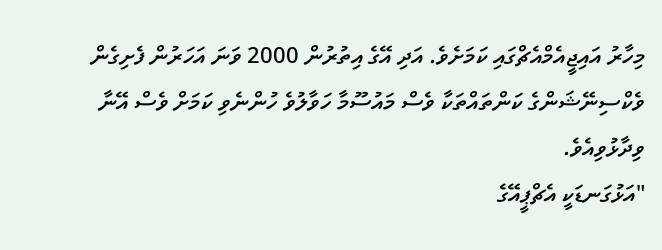މިހާރު އައިޖީއެމްއެޗްގައި ކަމަށެވެ. އަދި އޭގެ އިތުރުން 2000 ވަނަ އަހަރުން ފެށިގެން ވެކްސިނޭޝަންގެ ކަންތައްތަކާ ވެސް މައުސޫމާ ހަވާލުވެ ހުންނެވި ކަމަށް ވެސް އޭނާ ވިދާޅުވިއެވެ.
"އަޅުގަނޑަކީ އެޗްޕީއޭގެ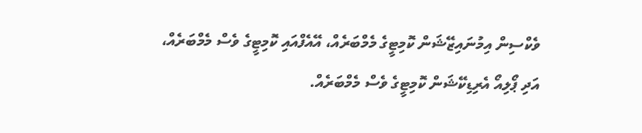ވެކްސިން އިމުނައިޒޭޝަން ކޮމިޓީގެ މެމްބަރެއް، އޭއެފްއައި ކޮމިޓީގެ ވެސް މެމްބަރެއް، އަދި ޕޯލިއޯ އެރިޑިކޭޝަން ކޮމިޓީގެ ވެސް މެމްބަރެއް.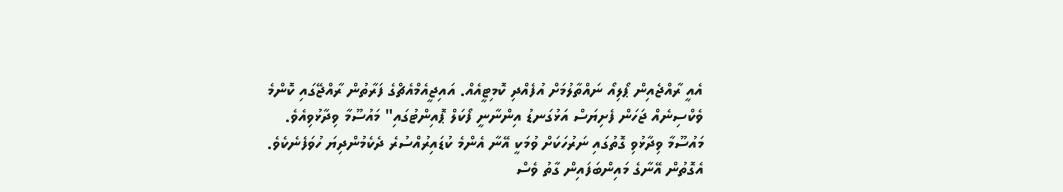އެއީ ރާއްޖެއިން ޕޯލިއޯ ނައްތާލުމަށް އުފެއްދި ކޮމިޓީއެއް. އައިޖީއެމްއެޗްގެ ފަރާތުން ރާއްޖޭގައި ކޮންމެ ވެކްސިނެއް ޖަހަން ފެށިޔަސް އަޅުގަނޑު އިންނާނީ ފޯކަލް ޕޮއިންޓުގައި" މައުސޫމާ ވިދާޅުވިއެވެ.
މައުސޫމާ ވިދާޅުވި ގޮތުގައި ނަރުހަކަށް ވުމަކީ އޭނާ އެންމެ ކުޑައިރުއްސުރެ ދެކެމުންދިޔަ ހުވަފެނެކެވެ. އެގޮތުން އޭނާގެ މައިންބަފައިން ގާތު ވެސް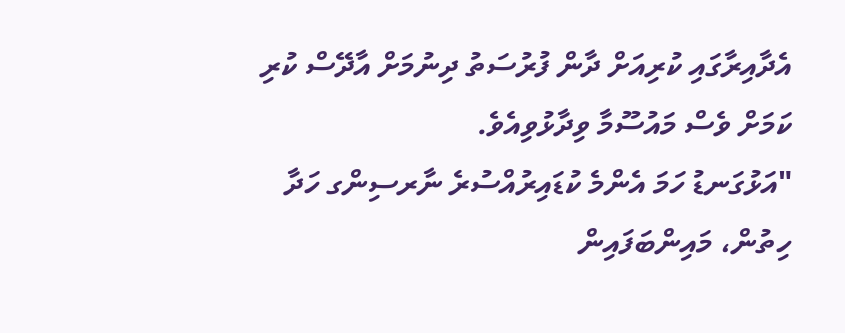އެދާއިރާގައި ކުރިއަށް ދާން ފުރުސަތު ދިނުމަށް އާދޭސް ކުރި ކަމަށް ވެސް މައުސޫމާ ވިދާޅުވިއެވެ.
"އަޅުގަނޑު ހަމަ އެންމެ ކުޑައިރުއްސުރެ ނާރސިންގ ހަދާ ހިތުން، މައިންބަފައިން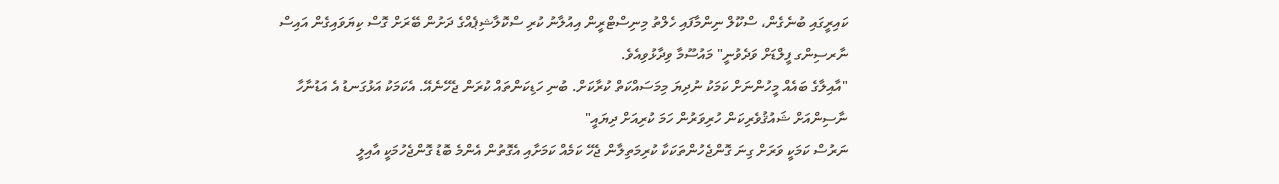ކައިރީގައި ބުނެގެން، ސްކޫލް ނިންމާފައި ހެލްތު މިނިސްޓްރީން އިއުލާނު ކުރި ސްކޮލާޝިޕެއްގެ ދަށުން ބޭރަށް ގޮސް ކިޔަވައިގެން އައިސް ނާރސިންގ ފީލްޑަށް ވަދެވުނީ" މައުސޫމާ ވިދާޅުވިއެވެ.
"އާއިލާގެ ބައެއް މީހުންނަށް ކަމަކު ނުދިޔަ މިމަސައްކަތް ކުރާކަށް. ބުނި ހަޑިކަންތައް ކުރަން ޖެހޭނެއޭ. އެކަމަކު އަޅުގަނޑު އެ އަޑުނާހާ ނާސިންއަށް ޝައުޤުވެރިކަން ހުރިވަރުން ހަމަ ކުރިއަށް ދިޔައީ"
ނަރުސް ކަމަކީ ވަރަށް ގިނަ ގޮންޖެހުންތަކަކާ ކުރިމަތިލާން ޖެހޭ ކަމެއް ކަމަށާއި އެގޮތުން އެންމެ ބޮޑު ގޮންޖެހުމަކީ އާއިލީ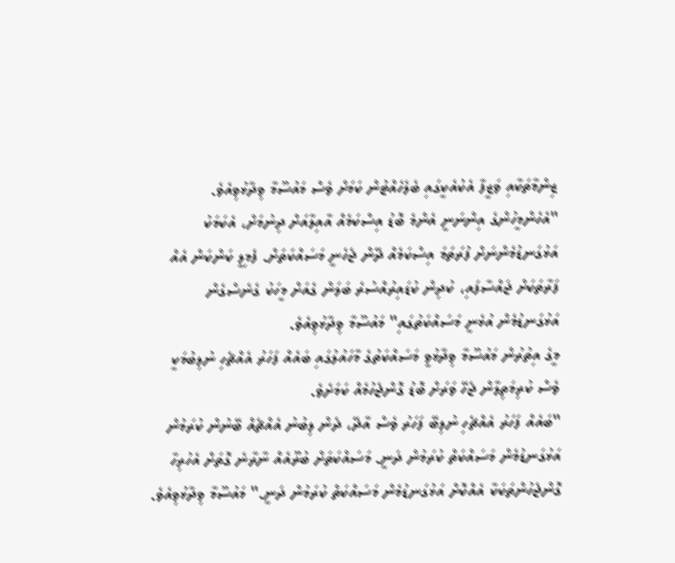ޒިންމާތަކާއި ވަޒީފާ އެކުއެކީގައި ބެލެހެއްޓުން ކަމަށް ވެސް މައުސޫމާ ވިދާޅުވިއެވެ.
"އެހެންމީހުންގެ އިންނަނީ އެންމެ ބޮޑު އިސްކަމެއް އާއިލާއަށް ދިނުމަށް، އެކަމަކު އަޅުގަނޑުމެންނަށް ފުރަތަމަ އިސްކަމެއް ދޭން ޖެހެނީ މަސައްކަތަށް. ފެމިލީ ކަންކަން އެއް ފަރާތަކަށް ޖައްސާފައި، ކުދިން ކުޑައިރުއްސުރެ ބަލަން ގެއަށް މީހަކު ގެނެސްގެން އަޅުގަނޑުމެން އުޅެނީ މަސައްކަތުގައި" މައުސޫމާ ވިދާޅުވިއެވެ.
މީގެ އިތުރުން މައުސޫމާ ވިދާޅުވީ މަސައްކަތުގެ މާހައުލުގައި ބައެއް ފަހަރު އެއްޗެހި ނުލިބުމަކީ ވެސް ކުރިމަތިލާން ޖެހޭ ވަރަށް ބޮޑު ގޮންޖެހުމެއް ކަމަށެވެ.
"ބައެއް ފަހަރު އެއްޗެހި ނުލިބޭ ފަހަރު ވެސް އާދޭ، ދެން ލިބުނު އެއްޗެއް ބޭނުން ކުރަމުން އަޅުގަނޑުމެން މަސައްކަތް ކުރަމުން ދަނީ. މަސައްކަތަށް ބުރޫއެއް ނާރާނެ ގޮތަށް އެހުރިހާ ގޮންޖެހުންތަކަކާ އެއްކޮށް އަޅުގަނޑުމެން މަސައްކަތް ކުރަމުން ދަނީ." މައުސޫމާ ވިދާޅުވިއެވެ.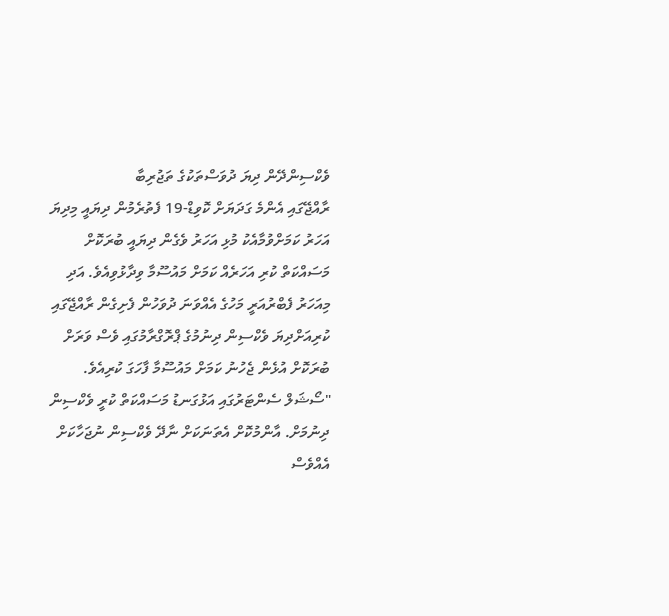ވެކްސިންދޭން ދިޔަ ދުވަސްތަކުގެ ތަޖުރިބާ
ރާއްޖޭގައި އެންމެ ގަދަޔަށް ކޮވިޑް-19 ފެތުރެމުން ދިޔައީ މިދިޔަ އަހަރު ކަމަށްވުމާއެކު މުޅި އަހަރު ވެގެން ދިޔައީ ބުރަކޮށް މަސައްކަތް ކުރި އަހަރެއް ކަމަށް މައުސޫމާ ވިދާޅުވިއެވެ. އަދި މިއަހަރު ފެބްރުއަރީ މަހުގެ އެއްވަނަ ދުވަހުން ފެށިގެން ރާއްޖޭގައި ކުރިއަށްދިޔަ ވެކްސިން ދިނުމުގެ ޕްރޮގްރާމުގައި ވެސް ވަރަށް ބުރަކޮށް އުޅެން ޖެހުނު ކަމަށް މައުސޫމާ ފާހަގަ ކުރިއެވެ.
"ސޯޝަލް ސެންޓަރުގައި އަޅުގަނޑު މަސައްކަތް ކުރީ ވެކްސިން ދިނުމަށް. އާންމުކޮށް އެތަނަކަށް ނާދޭ ވެކްސިން ނުޖަހާކަށް އެއްވެސް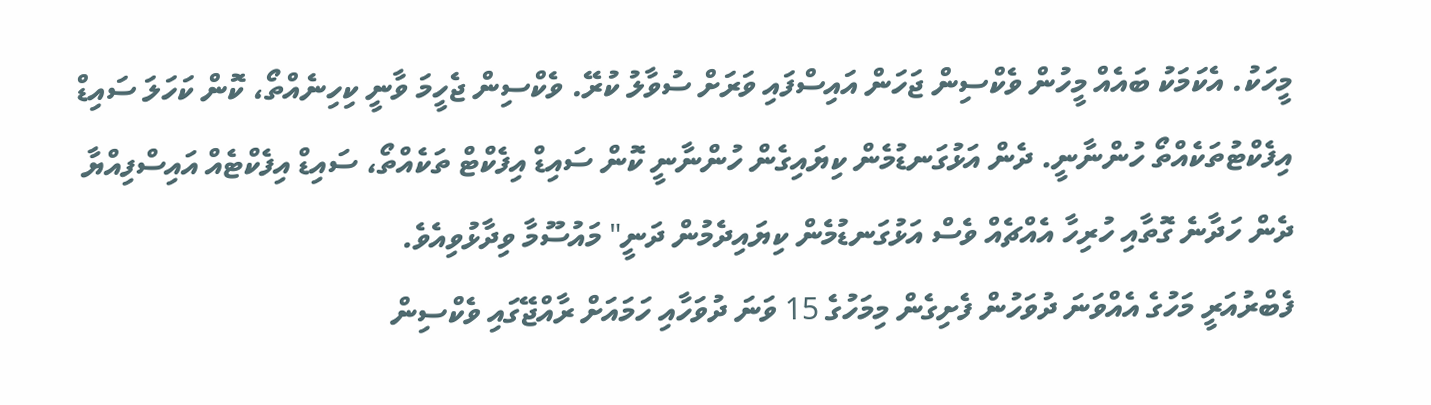މީހަކު. އެކަމަކު ބައެއް މީހުން ވެކްސިން ޖަހަން އައިސްފައި ވަރަށް ސުވާލު ކުރޭ. ވެކްސިން ޖެހީމަ ވާނީ ކިހިނެއްތޯ، ކޮން ކަހަލަ ސައިޑް އިފެކްޓުތަކެއްތޯ ހުންނާނީ. ދެން އަޅުގަނޑުމެން ކިޔައިގެން ހުންނާނީ ކޮން ސައިޑް އިފެކްޓް ތަކެއްތޯ، ސައިޑް އިފެކްޓެއް އައިސްފިއްޔާ ދެން ހަދާނެ ގޮތާއި ހުރިހާ އެއްޗެއް ވެސް އަޅުގަނޑުމެން ކިޔައިދެމުން ދަނީ" މައުސޫމާ ވިދާޅުވިއެވެ.
ފެބްރުއަރީ މަހުގެ އެއްވަނަ ދުވަހުން ފެށިގެން މިމަހުގެ 15 ވަނަ ދުވަހާއި ހަމައަށް ރާއްޖޭގައި ވެކްސިން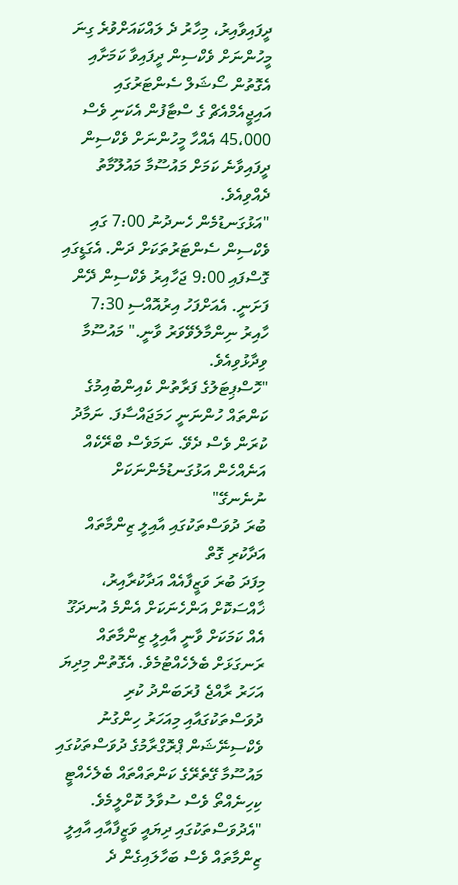ދީފައިވާއިރު، މިހާރު ދެ ލައްކައަށްވުރެ ގިނަ މީހުންނަށް ވެކްސިން ދީފައިވާ ކަމަށާއި އެގޮތުން ސޯޝަލް ސެންޓަރުގައި އައިޖީއެމްއެޗް ގެ ސްޓާފުން އެކަނި ވެސް 45،000 އެއްހާ މީހުންނަށް ވެކްސިން ދީފައިވާނެ ކަމަށް މައުސޫމާ މައުލޫމާތު ދެއްވިއެވެ.
"އަޅުގަނޑުމެން ހެނދުނު 7:00 ގައި ވެކްސިން ސެންޓަރުތަކަށް ދަން. އެގަޑީގައި ގޮސްފައި 9:00 ޖަހާއިރު ވެކްސިން ދޭން ފަށަނީ. އެއަށްފަހު އިރުއޮއްސި 7:30 ހާއިރު ނިންމާލެވޭވަރު ވާނީ." މައުސޫމާ ވިދާޅުވިއެވެ.
"ހޮސްޕިޓަލުގެ ފަރާތުން ކެއިންބުއިމުގެ ކަންތައް ހުންނަނީ ހަމަޖައްސާފަ. ނަމާދު ކުރަން ވެސް ދެވޭ. ނަމަވެސް ބްރޭކެއް އަނެއްހެން އަޅުގަނޑުމެންނަކަށް ނުނެނގޭ"
ބުރަ ދުވަސްތަކުގައި އާއިލީ ޒިންމާތައް އަދާކުރި ގޮތް
މިފަދަ ބުރަ ވަޒީފާއެއް އަދާކުރާއިރު، ޚާއްސަކޮށް އަންހެނަކަށް އެންމެ އުނދަގޫ އެއް ކަމަކަށް ވާނީ އާއިލީ ޒިންމާތައް ރަނގަޅަށް ބެލެހެއްޓުމެވެ. އެގޮތުން މިދިޔަ އަހަރު ރާއްޖެ ފުރަބަންދު ކުރި ދުވަސްތަކުގައާއި މިއަހަރު ހިންގުނު ވެކްސިނޭޝަން ޕްރޮގްރާމުގެ ދުވަސްތަކުގައި މައުސޫމާ ގޭތެރޭގެ ކަންތައްތައް ބެލެހެއްޓީ ކިހިނެއްތޯ ވެސް ސުވާލު ކޮށްލީމެވެ.
"އެދުވަސްތަކުގައި ދިޔައީ ވަޒީފާއާއި އާއިލީ ޒިންމާތައް ވެސް ބަހާލައިގެން ދެ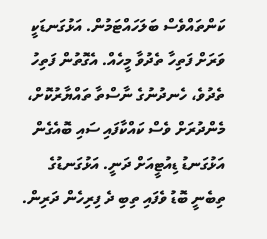ކަންތައްވެސް ބަލަހައްޓަމުން. އަޅުގަނޑަކީ ވަރަށް ފަތިހާ ތެދުވާ މީހެއް. އެގޮތުން ފަތިހު ތެދުވެ، ހެނދުނުގެ ނާސްތާ ތައްޔާރުކޮށް، މެންދުރަށް ވެސް ކައްކާފައި ސައި ބޮއެގެން އަޅުގަނޑު ޑިއުޓީއަށް ދަނީ. އަޅުގަނޑުގެ ތިބެނީ ބޮޑު ވެފައި ތިބި ދެ ފިރިހެން ދަރިން.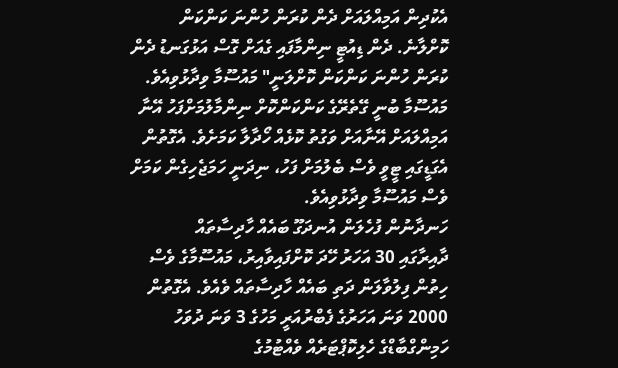އެކުދިން އަމިއްލައަށް ދެން ކުރަން ހުންނަ ކަންކަން ކޮށްލާނެ. ދެން ޑިއުޓީ ނިންމާފައި ގެއަށް ގޮސް އަޅުގަނޑު ދެން ކުރަން ހުންނަ ކަންކަން ކޮށްލަނީ" މައުސޫމާ ވިދާޅުވިއެވެ.
މައުސޫމާ ބުނީ ގޭތެރޭގެ ކަންކަންކޮށް ނިންމާލުމަށްފަހު އޭނާ އަމިއްލައަށް އޭނާއަށް ވަގުތު ކޮޅެއް ހޯދާލާ ކަމަށެވެ. އެގޮތުން އެގަޑީގައި ޓީވީ ވެސް ބެލުމަށް ފަހު، ނިދަނީ ހަމަޖެހިގެން ކަމަށް ވެސް މައުސޫމާ ވިދާޅުވިއެވެ.
ހަނދާނުން ފުހެލަން އުނދަގޫ ބައެއް ހާދިސާތައް
ދާއިރާގައި 30 އަހަރު ހޭދަ ކޮށްފައިވާއިރު، މައުސޫމާގެ ވެސް ހިތުން ފިލުވާލަން ދަތި ބައެއް ހާދިސާތައް ވެއެވެ. އެގޮތުން 2000 ވަނަ އަހަރުގެ ފެބްރުއަރީ މަހުގެ 3 ވަނަ ދުވަހު ހަމިންގްބާޑްގެ ހެލިކޮޕްޓަރެއް ވެއްޓުމުގެ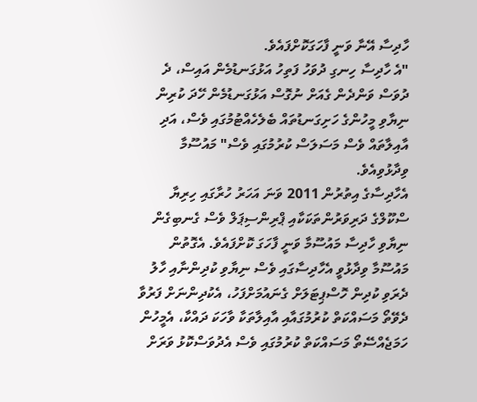ހާދިސާ އޭނާ ވަނީ ފާހަގަކޮށްފައެވެ.
"އެ ހާދިސާ ހިނގި ދުވަހު ފަތިހު އަޅުގަނޑުމެން އައިސް، ދެ ދުވަސް ވަންދެން ގެއަށް ނުގޮސް އަޅުގަނޑުމެން ހޭދަ ކުރިން ނިޔާވި މީހުންގެ ހަށިގަނޑުތައް ބެލެހެއްޓުމުގައި ވެސް، އަދި އާއިލާތައް ވެސް މަސަލަސް ކުރުމުގައި ވެސް" މައުސޫމާ ވިދާޅުވިއެވެ.
އެހާދިސާގެ އިތުރުން 2011 ވަނަ އަހަރު ހުރާގައި ހިރިޔާ ސްކޫލްގެ ދަރިވަރުންތަކަކާއި ޕްރިންސިޕަލް ވެސް ގެނބިގެން ނިޔާވި ހާދިސާ މައުސޫމާ ވަނީ ފާހަގަ ކޮށްފައެވެ. އެގޮތުން މައުސޫމާ ވިދާޅުވީ އެހާދިސާގައި ވެސް ނިޔާވި ކުދިންނާއި ހާލު ދެރަވި ކުދިން ހޮސްޕިޓަލަށް ގެނައުމަށްފަހު، އެކުދިންނަށް ފަރުވާ ދެވޭތޯ މަސައްކަތް ކުރުމުގައާއި އާއިލާތަކާ ވާހަކަ ދައްކާ، އެމީހުން ހަމަޖެއްސޭތޯ މަސައްކަތް ކުރުމުގައި ވެސް އެދުވަސްކޮޅު ވަރަށް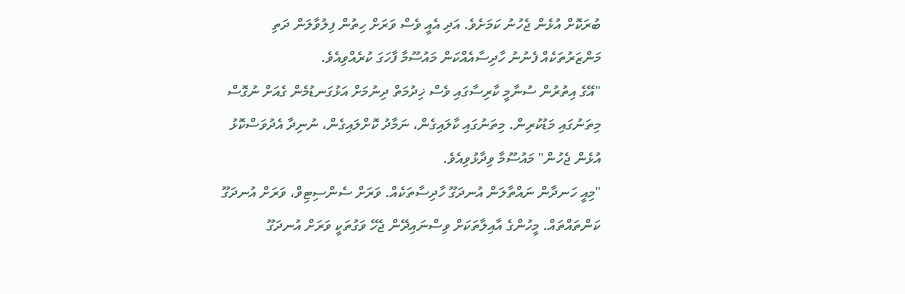ބުރަކޮށް އުޅެން ޖެހުނު ކަމަށެވެ. އަދި އެއީ ވެސް ވަރަށް ހިތުން ފިލުވާލަން ދަތި މަންޒަރުތަކެއް ފެނުނު ހާދިސާއެއްކަން މައުސޫމާ ފާހަގަ ކުރެއްވިއެވެ.
"އޭގެ އިތުރުން ސުނާމީ ކާރިސާގައި ވެސް ޚިދުމަތް ދިނުމަށް އަޅުގަނޑުމެން ގެއަށް ނުގޮސް މިތަނުގައި މަޑުކުރިން. މިތަނުގައި ކާލައިގެން، ނަމާދު ކޮށްލައިގެން، ނުނިދާ އެދުވަސްކޮޅު އުޅެން ޖެހުން" މައުސޫމާ ވިދާޅުވިއެވެ.
"މިއީ ހަނދާން ނައްތާލަން އުނދަގޫ ހާދިސާތަކެއް. ވަރަށް ސެންސިޓިވް، ވަރަށް އުނދަގޫ ކަންތައްތައް. މީހުންގެ އާއިލާތަކަށް ވިސްނައިދޭން ޖެހޭ ވަގުތަކީ ވަރަށް އުނދަގޫ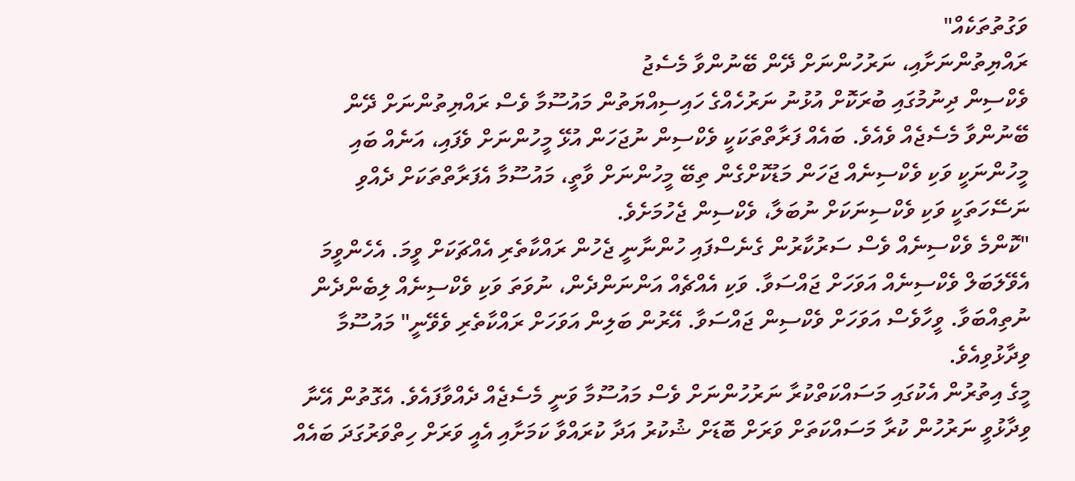ވަގުތުތަކެއް"
ރައްޔިތުންނަށާއި، ނަރުހުންނަށް ދޭން ބޭނުންވާ މެސެޖު
ވެކްސިން ދިނުމުގައި ބުރަކޮށް އުޅުނު ނަރުހެއްގެ ހައިސިއްޔަތުން މައުސޫމާ ވެސް ރައްޔިތުންނަށް ދޭން ބޭނުންވާ މެސެޖެއް ވެއެވެ. ބައެއް ފަރާތްތަކަކީ ވެކްސިން ނުޖަހަން އުޅޭ މީހުންނަށް ވެފައި، އަނެއް ބައި މީހުންނަކީ ވަކި ވެކްސިނެއް ޖަހަން މަޑުކޮށްގެން ތިބޭ މީހުންނަށް ވާތީ، މައުސޫމާ އެފަރާތްތަކަށް ދެއްވި ނަސޭހަތަކީ ވަކި ވެކްސިނަކަށް ނުބަލާ، ވެކްސިން ޖެހުމަށެވެ.
"ކޮންމެ ވެކްސިނެއް ވެސް ސަރުކާރުން ގެނެސްފައި ހުންނާނީ ޖެހުން ރައްކާތެރި އެއްޗަކަށް ވީމަ. އެހެންވީމަ އެވޭލަބަލް ވެކްސިނެއް އަވަހަށް ޖައްސަވާ. ވަކި އެއްޗެއް އަންނަންދެން، ނުވަތަ ވަކި ވެކްސިނެއް ލިބެންދެން ނުތިއްބަވާ. ވީހާވެސް އަވަހަށް ވެކްސިން ޖައްސަވާ. އޭރުން ބަލިން އަވަހަށް ރައްކާތެރި ވެވޭނީ" މައުސޫމާ ވިދާޅުވިއެވެ.
މީގެ އިތުރުން އެކުގައި މަސައްކަތްކުރާ ނަރުހުންނަށް ވެސް މައުސޫމާ ވަނީ މެސެޖެއް ދެއްވާފައެވެ. އެގޮތުން އޭނާ ވިދާޅުވީ ނަރުހުން ކުރާ މަސައްކަތަށް ވަރަށް ބޮޑަށް ޝުކުރު އަދާ ކުރައްވާ ކަމަށާއި އެއީ ވަރަށް ހިތްވަރުގަދަ ބައެއް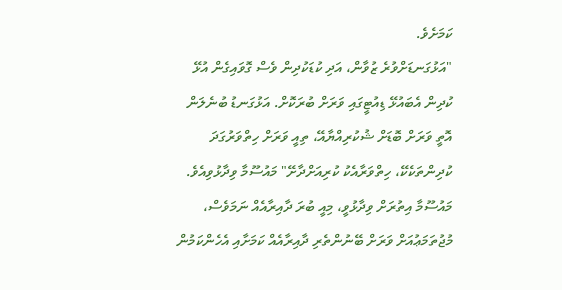ކަމަށެވެ.
"އަޅުގަނޑަށްވުރެ ޒުވާން، އަދި ކުޑަކުދިން ވެސް ގޮވައިގެން އުޅޭ ކުދިން އެބައުޅޭ ޑިއުޓީގައި ވަރަށް ބުރަކޮށް. އަޅުގަނޑު ބުނެލަން އޮތީ ވަރަށް ބޮޑަށް ޝުކުރިއްޔާއޭ، ތިއީ ވަރަށް ހިތްވަރުގަދަ ކުދިންތަކެކޭ، ހިތްވަރާއެކު ކުރިއަށްދާށޭ" މައުސޫމާ ވިދާޅުވިއެވެ.
މައުސޫމާ އިތުރަށް ވިދާޅުވީ، މިއީ ބުރަ ދާއިރާއެއް ނަމަވެސް، މުޖުތަމަޢުއަށް ވަރަށް ބޭނުންތެރި ދާއިރާއެއް ކަމަށާއި އެހެންކަމުން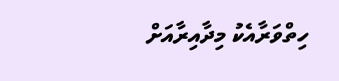ހިތްވަރާއެކު މިދާއިރާއަށް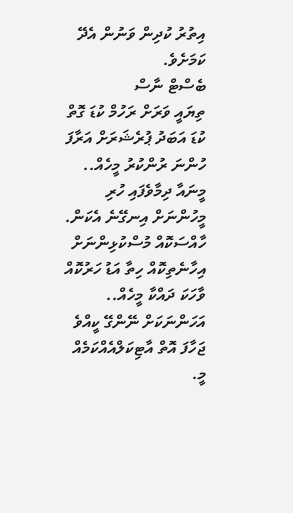އިތުރު ކުދިން ވަނުން އެދޭ ކަމަށެވެ.
ބެސްޓް ނާސް
ތިޔައީ ވަރަށް ރަހުމް ކުޑަ ގޮތް ކުޑަ އަބަދު ޕުރެޝަރަށް އަރާފަ ހުންނަ ރުންކުރު މީހެއް.. މީނައާ ދިމާވެފައި ހުރި މީހުންނަށް އިނގޭނެ އެކަން. ހާއްސަކޮއް މުސްކުޅިންނަށް އިހާނެތިކޮއް ހިތާ އަޑު ހަރުކޮއް ވާހަކަ ދައްކާ މީހެއް.. އަހަންނަކަށް ނޭންގޭ ކީއްވެ ޖަހާފަ އޮތް އާޓިކަލްއެއްކަމެއް މީ.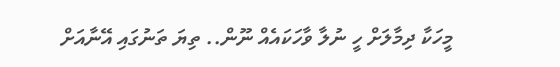މީހަކާ ދިމާލަށް ހީ ނުލާ ވާހަކައެއް ނޫން.. ތިޔަ ތަނުގައި އޭނާއަށް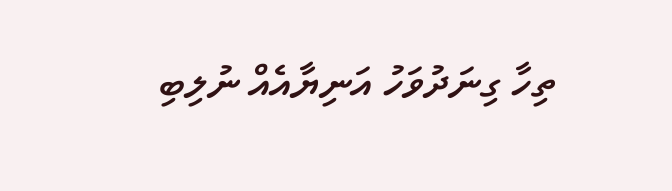ތިހާ ގިނަދުވަހު އަނިޔާއެއް ނުލިބި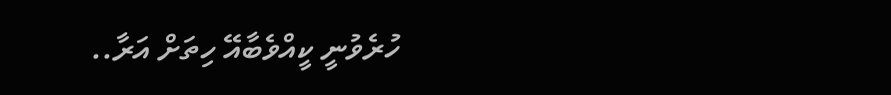ހުރެވުނީ ކީއްވެބާއޭ ހިތަށް އަރާ..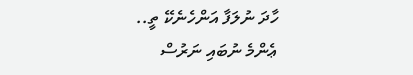ހާދަ ނުލަފާ އަންހެނެކޭ ތީ..
ޢެންމެ ނުބައި ނަރުސް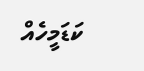ކަޑަމީހެއް